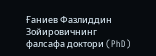Ғаниев Фазлиддин Зойировичнинг
фалсафа доктори (PhD)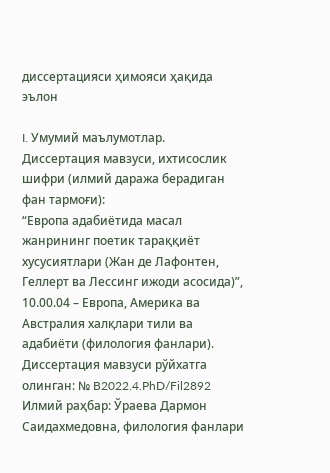диссертацияси ҳимояси ҳақида эълон

I. Умумий маълумотлар.
Диссертация мавзуси, ихтисослик шифри (илмий даража берадиган фан тармоғи):
“Европа адабиётида масал жанрининг поетик тараққиёт хусусиятлари (Жан де Лафонтен, Геллерт ва Лессинг ижоди асосида)”, 10.00.04 – Европа, Америка ва Австралия халқлари тили ва адабиёти (филология фанлари).
Диссертация мавзуси рўйхатга олинган: № B2022.4.PhD/Fil2892
Илмий раҳбар: Ўраева Дармон Саидахмедовна, филология фанлари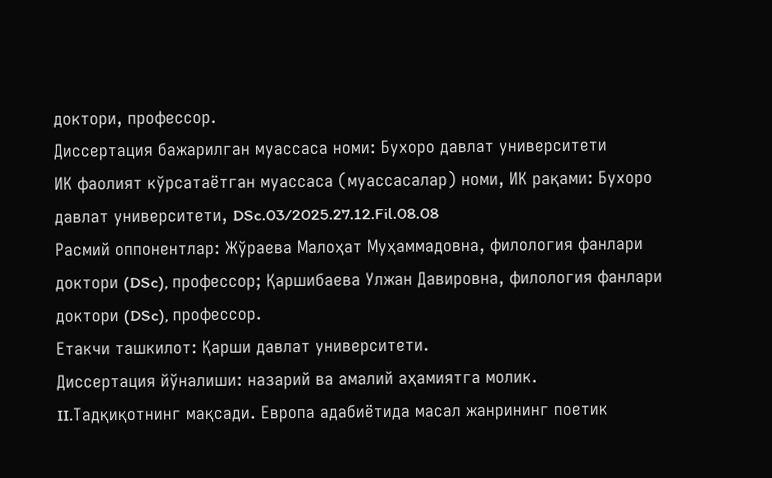доктори, профессор.
Диссертация бажарилган муассаса номи: Бухоро давлат университети
ИК фаолият кўрсатаётган муассаса (муассасалар) номи, ИК рақами: Бухоро давлат университети, DSc.03/2025.27.12.Fil.08.08
Расмий оппонентлар: Жўраева Малоҳат Муҳаммадовна, филология фанлари доктори (DSc), профессор; Қаршибаева Улжан Давировна, филология фанлари доктори (DSc), профессор.
Етакчи ташкилот: Қарши давлат университети.
Диссертация йўналиши: назарий ва амалий аҳамиятга молик.
II.Тадқиқотнинг мақсади. Европа адабиётида масал жанрининг поетик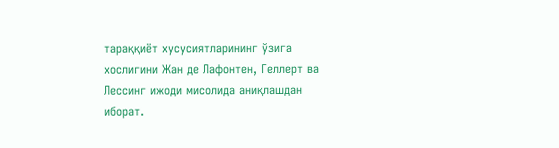тараққиёт хусусиятларининг ўзига хослигини Жан де Лафонтен, Геллерт ва Лессинг ижоди мисолида аниқлашдан иборат.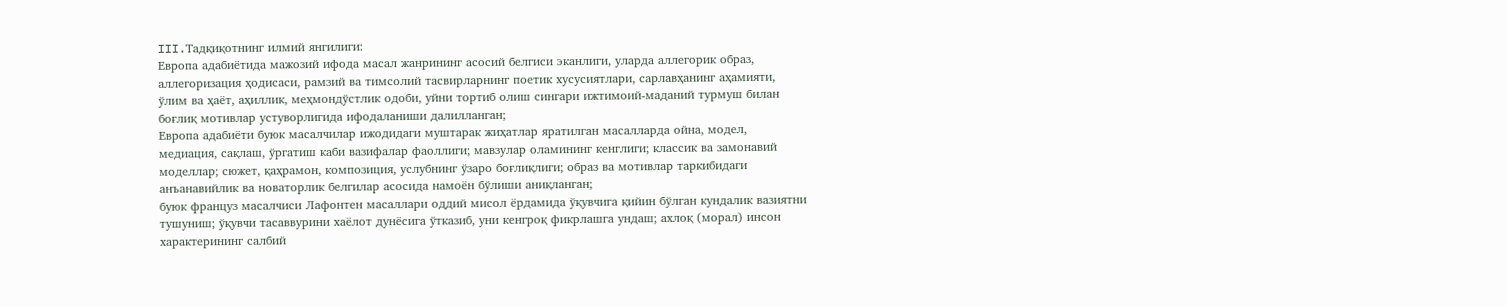III.Тадқиқотнинг илмий янгилиги:
Европа адабиётида мажозий ифода масал жанрининг асосий белгиси эканлиги, уларда аллегорик образ, аллегоризация ҳодисаси, рамзий ва тимсолий тасвирларнинг поетик хусусиятлари, сарлавҳанинг аҳамияти, ўлим ва ҳаёт, аҳиллик, меҳмондўстлик одоби, уйни тортиб олиш сингари ижтимоий-маданий турмуш билан боғлиқ мотивлар устуворлигида ифодаланиши далилланган;
Европа адабиёти буюк масалчилар ижодидаги муштарак жиҳатлар яратилган масалларда ойна, модел, медиация, сақлаш, ўргатиш каби вазифалар фаоллиги; мавзулар оламининг кенглиги; классик ва замонавий моделлар; сюжет, қаҳрамон, композиция, услубнинг ўзаро боғлиқлиги; образ ва мотивлар таркибидаги анъанавийлик ва новаторлик белгилар асосида намоён бўлиши аниқланган;
буюк француз масалчиси Лафонтен масаллари оддий мисол ёрдамида ўқувчига қийин бўлган кундалик вазиятни тушуниш; ўқувчи тасаввурини хаёлот дунёсига ўтказиб, уни кенгроқ фикрлашга ундаш; ахлоқ (морал) инсон характерининг салбий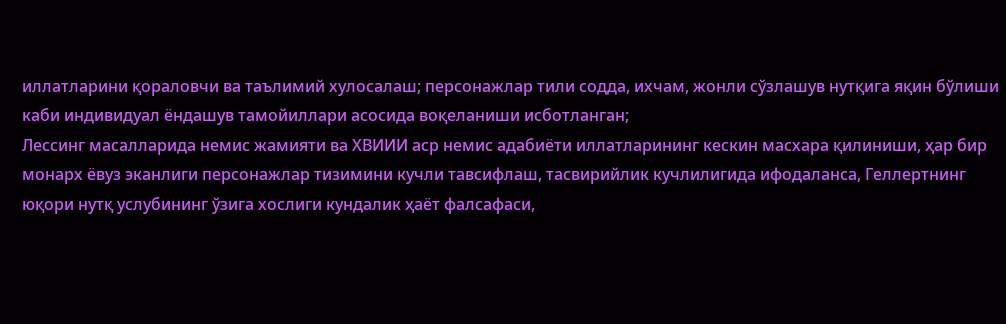иллатларини қораловчи ва таълимий хулосалаш; персонажлар тили содда, ихчам, жонли сўзлашув нутқига яқин бўлиши каби индивидуал ёндашув тамойиллари асосида воқеланиши исботланган;
Лессинг масалларида немис жамияти ва ХВИИИ аср немис адабиёти иллатларининг кескин масхара қилиниши, ҳар бир монарх ёвуз эканлиги персонажлар тизимини кучли тавсифлаш, тасвирийлик кучлилигида ифодаланса, Геллертнинг юқори нутқ услубининг ўзига хослиги кундалик ҳаёт фалсафаси,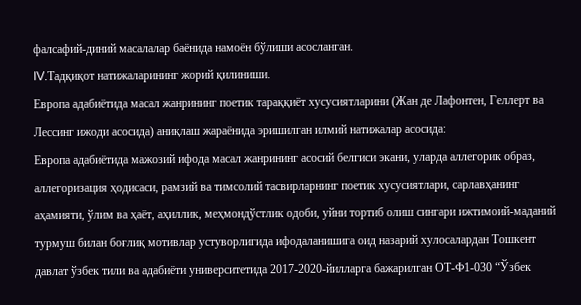фалсафий-диний масалалар баёнида намоён бўлиши асосланган.
IV.Тадқиқот натижаларининг жорий қилиниши.
Европа адабиётида масал жанрининг поетик тараққиёт хусусиятларини (Жан де Лафонтен, Геллерт ва Лессинг ижоди асосида) аниқлаш жараёнида эришилган илмий натижалар асосида:
Европа адабиётида мажозий ифода масал жанрининг асосий белгиси экани, уларда аллегорик образ, аллегоризация ҳодисаси, рамзий ва тимсолий тасвирларнинг поетик хусусиятлари, сарлавҳанинг аҳамияти, ўлим ва ҳаёт, аҳиллик, меҳмондўстлик одоби, уйни тортиб олиш сингари ижтимоий-маданий турмуш билан боғлиқ мотивлар устуворлигида ифодаланишига оид назарий хулосалардан Тошкент давлат ўзбек тили ва адабиёти университетида 2017-2020-йилларга бажарилган ОТ-Ф1-030 “Ўзбек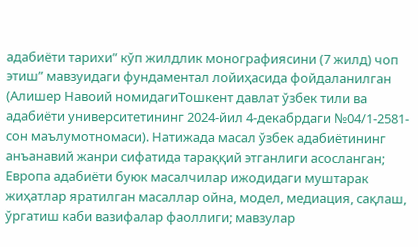адабиёти тарихи” кўп жилдлик монографиясини (7 жилд) чоп этиш” мавзуидаги фундаментал лойиҳасида фойдаланилган (Алишер Навоий номидагиТошкент давлат ўзбек тили ва адабиёти университетининг 2024-йил 4-декабрдаги №04/1-2581-сон маълумотномаси). Натижада масал ўзбек адабиётининг анъанавий жанри сифатида тараққий этганлиги асосланган;
Европа адабиёти буюк масалчилар ижодидаги муштарак жиҳатлар яратилган масаллар ойна, модел, медиация, сақлаш, ўргатиш каби вазифалар фаоллиги; мавзулар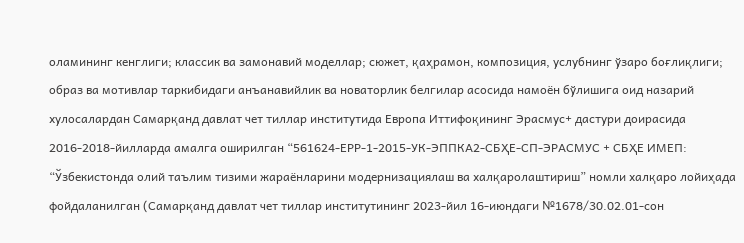оламининг кенглиги; классик ва замонавий моделлар; сюжет, қаҳрамон, композиция, услубнинг ўзаро боғлиқлиги; образ ва мотивлар таркибидаги анъанавийлик ва новаторлик белгилар асосида намоён бўлишига оид назарий хулосалардан Самарқанд давлат чет тиллар институтида Европа Иттифоқининг Эрасмус+ дастури доирасида 2016-2018-йилларда амалга оширилган “561624-ЕРР-1-2015-УК-ЭППКА2-CБҲЕ-СП-ЭРАСМУС + CБҲЕ ИМЕП: “Ўзбекистонда олий таълим тизими жараёнларини модернизациялаш ва халқаролаштириш” номли халқаро лойиҳада фойдаланилган (Самарқанд давлат чет тиллар институтининг 2023-йил 16-июндаги №1678/30.02.01-сон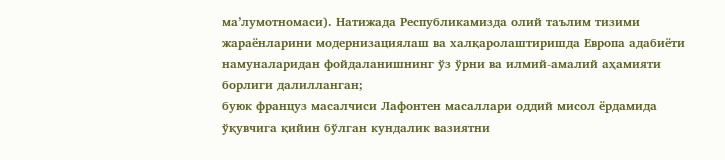маʼлумотномаси). Натижада Республикамизда олий таълим тизими жараёнларини модернизациялаш ва халқаролаштиришда Европа адабиёти намуналаридан фойдаланишнинг ўз ўрни ва илмий-амалий аҳамияти борлиги далилланган;
буюк француз масалчиси Лафонтен масаллари оддий мисол ёрдамида ўқувчига қийин бўлган кундалик вазиятни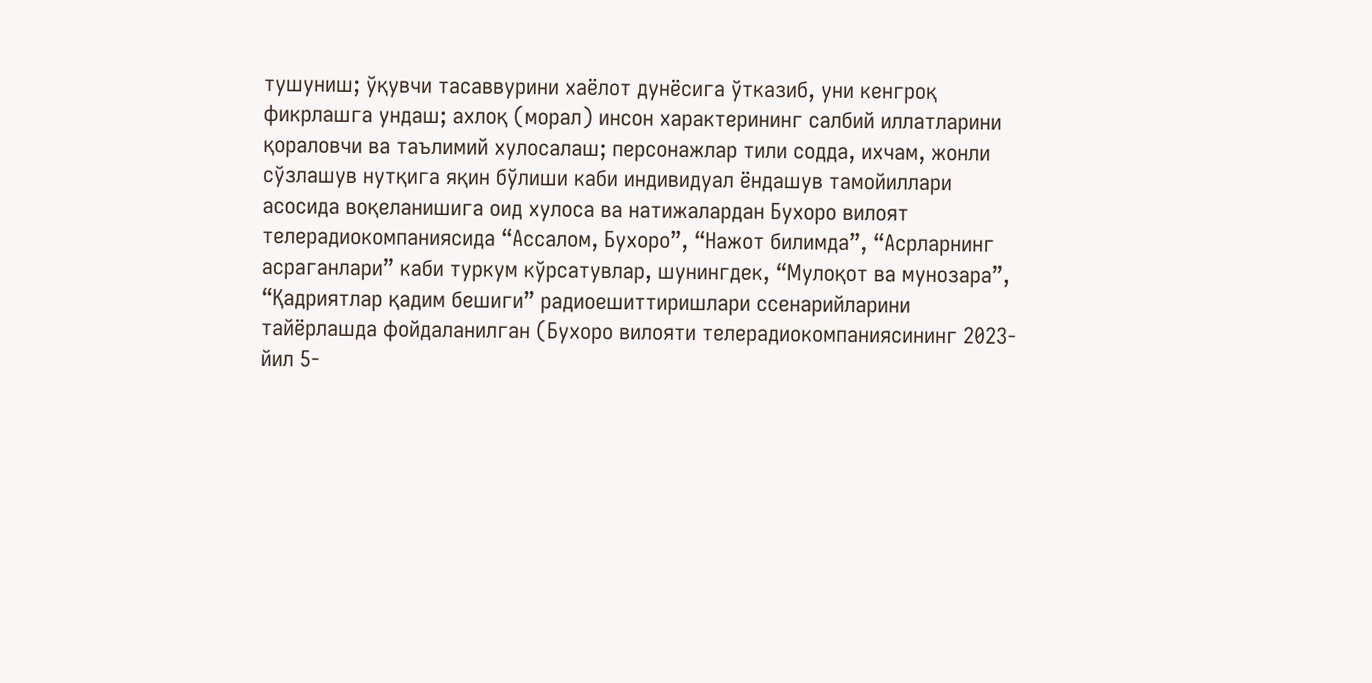тушуниш; ўқувчи тасаввурини хаёлот дунёсига ўтказиб, уни кенгроқ фикрлашга ундаш; ахлоқ (морал) инсон характерининг салбий иллатларини қораловчи ва таълимий хулосалаш; персонажлар тили содда, ихчам, жонли сўзлашув нутқига яқин бўлиши каби индивидуал ёндашув тамойиллари асосида воқеланишига оид хулоса ва натижалардан Бухоро вилоят телерадиокомпаниясида “Ассалом, Бухоро”, “Нажот билимда”, “Асрларнинг асраганлари” каби туркум кўрсатувлар, шунингдек, “Мулоқот ва мунозара”, “Қадриятлар қадим бешиги” радиоешиттиришлари ссенарийларини тайёрлашда фойдаланилган (Бухоро вилояти телерадиокомпаниясининг 2023-йил 5-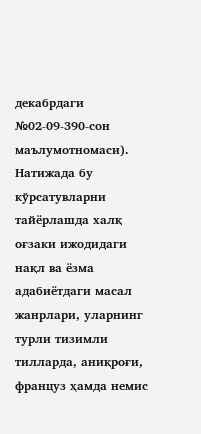декабрдаги №02-09-390-сон маълумотномаси). Натижада бу кўрсатувларни тайёрлашда халқ оғзаки ижодидаги нақл ва ёзма адабиётдаги масал жанрлари, уларнинг турли тизимли тилларда, аниқроғи, француз ҳамда немис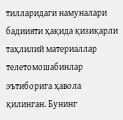тилларидаги намуналари бадиияти ҳақида қизиқарли таҳлилий материаллар телетомошабинлар эътиборига ҳавола қилинган. Бунинг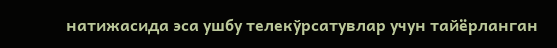натижасида эса ушбу телекўрсатувлар учун тайёрланган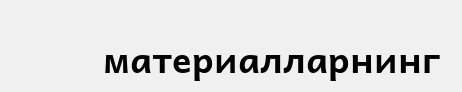материалларнинг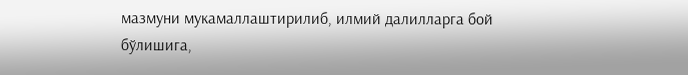мазмуни мукамаллаштирилиб, илмий далилларга бой бўлишига,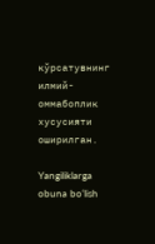кўрсатувнинг илмий-оммабоплик хусусияти оширилган.

Yangiliklarga obuna bo‘lish